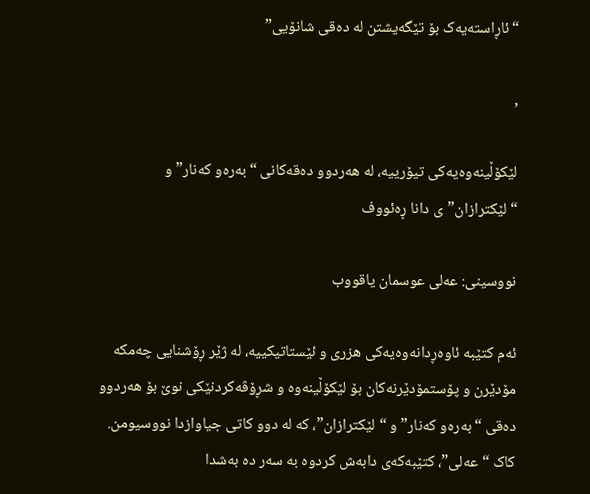“ئاڕاستەیەک بۆ تێگەیشتن لە دەقی شانۆیی”

,

لێکۆڵینەوەیەکی تیۆرییە، لە هەردوو دەقەکانی “بەرەو کەنار” و “لێکترازان”ی دانا ڕەئووف

نووسینی: عەلی عوسمان یاقووب

ئەم کتێبە ئاوەڕدانەوەیەکی هزری و ئێستاتیکییە، لە ژێر ڕۆشنایی چەمکە مۆدێرن و پۆستمۆدێرنەکان بۆ لێکۆڵینەوە و شڕۆڤەکردنێکی نوێ بۆ هەردوو دەقی “بەرەو کەنار” و “لێکترازان”، کە لە دوو کاتی جیاوازدا نووسیومن. کاک “عەلی”، کتێبەکەی دابەش کردوە بە سەر دە بەشدا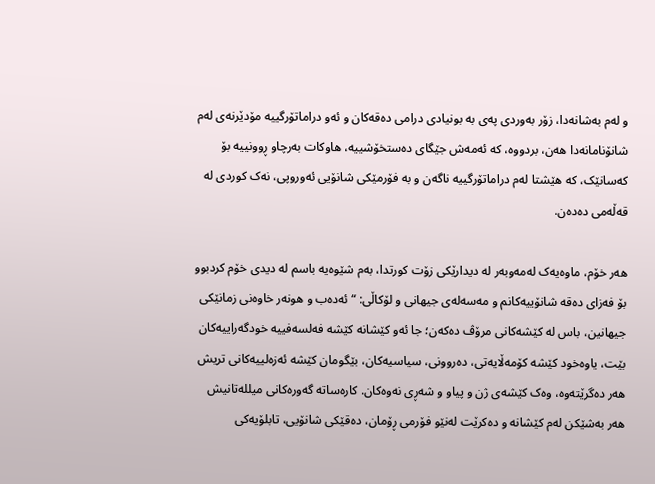و لەم بەشانەدا، زۆر بەوردی پەی بە بونیادی درامی دەقەکان و ئەو دراماتۆرگییە مۆدێرنەی لەم شانۆنامانەدا هەن، بردووە، کە ئەمەش جێگای دەستخۆشییە، هاوکات بەرچاو ڕوونییە بۆ کەسانێک، کە هێشتا لەم دراماتۆرگییە ناگەن و بە فۆرمێکی شانۆیی ئەوروپی، نەک کوردی لە قەڵەمی دەدەن.

هەر خۆم، ماوەیەک لەمەوبەر لە دیدارێکی زۆت کورتدا، بەم شێوەیە باسم لە دیدی خۆم کردبوو بۆ فەزای دەقە شانۆییەکانم و مەسەلەی جیهانی و لۆکاڵی: “ئەدەب و هونەر خاوەنی زمانێکی جیهانین، باس لە کێشەکانی مرۆڤ دەکەن؛ جا ئەو کێشانە کێشە فەلسەفییە خودگەراییەکان بێت، یاوەخود کێشە کۆمەڵایەتی، دەروونی، سیاسیەکان، بێگومان کێشە ئەزەلییەکانی تریش هەر دەگرێتەوە، وەک کێشەی ژن و پیاو و شەڕی نەوەکان. کارەساتە گەورەکانی میللەتانیش هەر بەشێکن لەم کێشانە و دەکرێت لەنێو فۆرمی ڕۆمان، دەقێکی شانۆیی، تابلۆیەکی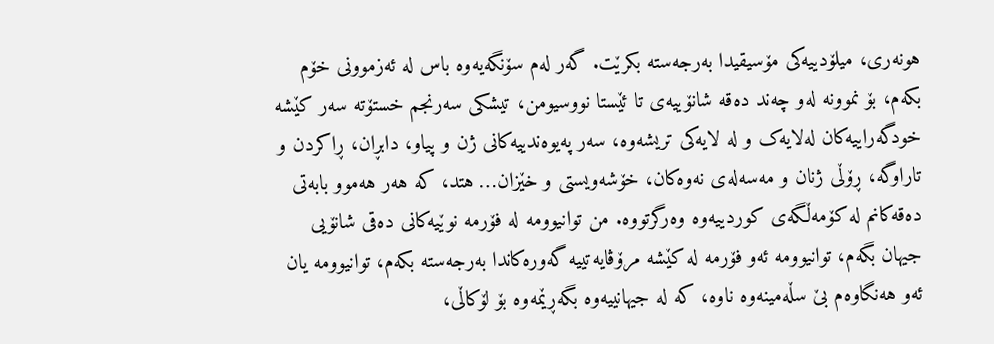هونەری، میلۆدییەکی مۆسیقیدا بەرجەستە بکرێت. گەر لەم سۆنگەیەوە باس لە ئەزموونی خۆم بکەم، بۆ نموونە لەو چەند دەقە شانۆییەی تا ئێستا نووسیومن، تیشکی سەرنجم خستۆتە سەر کێشە خودگەراییەکان لەلایەک و لە لایەکی تریشەوە، سەر پەیوەندییەکانی ژن و پیاو، دابڕان، ڕاکردن و تاراوگە، ڕۆڵی ژنان و مەسەلەی نەوەکان، خۆشەویستی و خێزان… هتد، کە هەر هەموو بابەتی دەقەکانم لە کۆمەڵگەی کوردییەوە وەرگرتووە. من توانیوومە لە فۆرمە نوێیەکانی دەقی شانۆیی جیهان بگەم، توانیوومە ئەو فۆرمە لە کێشە مرۆڤایەتییە گەورەکاندا بەرجەستە بکەم، توانیوومە یان ئەو هەنگاوەم بێ سڵەمینەوە ناوە، کە لە جیهانییەوە بگەڕێمەوە بۆ لۆکاڵی،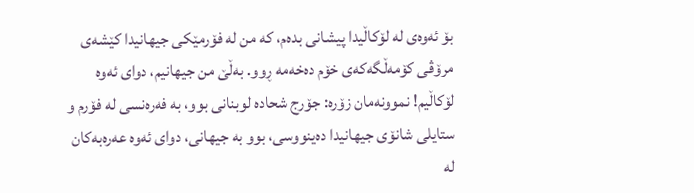بۆ ئەوەی لە لۆکاڵیدا پیشانی بدەم، کە من لە فۆرمێکی جیهانیدا کێشەی مرۆڤی کۆمەڵگەکەی خۆم دەخەمە ڕوو. بەڵێ من جیهانیم، دوای ئەوە لۆکاڵیم! نموونەمان زۆرە: جۆرج شحادە لوبنانی بوو، بە فەرەنسی لە فۆرم و ستایلی شانۆی جیهانیدا دەینووسی، بوو بە جیهانی، دوای ئەوە عەرەبەکان لە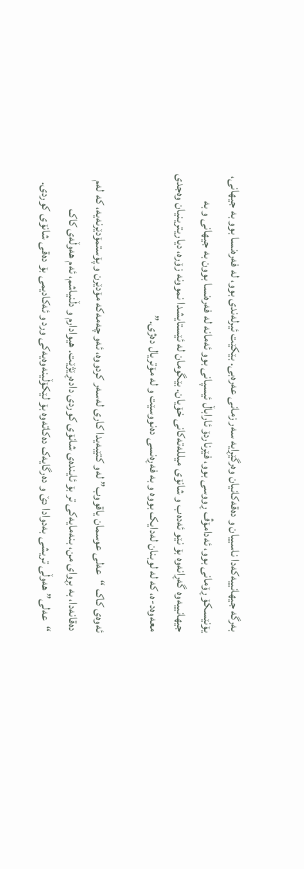بەرگە جیهانییەکەدا ناسییان و دەقەکانیان وەرگێڕایە سەر زمانی عەرەبی. بێکێت ئیرلەندی بوو، لە فەرەنسا بوو بە جیهانی، یۆنێسکۆ ڕۆمانی بوو، ئەدامۆڤ ڕووسی بوو، فێرناردۆ ئاراباڵ ئیسپانی بوو ئەمانە لە فەرەنسا بوون بە جیهانی و بە جیهانییەوە گەڕانەوە بۆ نێو ئەدەب و شانۆی میللەتەکانی خۆیان. بێگومان لە ئێستایشدا نموونە زۆرە، دیاریترینیان وەجدی معەوەد-ە، کە لە لوبنان لەدایک بووە و بە فەڕەنسی دەنووسێت و لە مۆتریال دەژی.”

ئەوەی کاک “عەلی عوسمان یاقووب” لەو کتێبەیدا کاری لەسەر کردووە، ئەو چەمەکە مۆدێرن و پۆستمۆدێرنەیە، کە لەم دەقانەدا، بە بڕوای من، بنەمایەکی تر بۆ ئایندەی شانۆی کوردی دادەڕێژێت. هیوادارم و دڵنیاشم، ئەم هەوڵەی کاک “عەلی” هەوڵی تریشی بەدوادا دێ و دەرگایەک دەکاتەوە بۆ لێکۆڵینەوەیەکی ورد و ئەکادیمی بۆ دەقی شانۆی کوردی.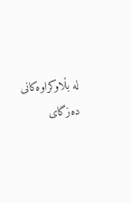لە بڵاوکراوەکانی دەزگای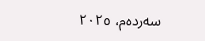سەردەم، ٢٠٢٥